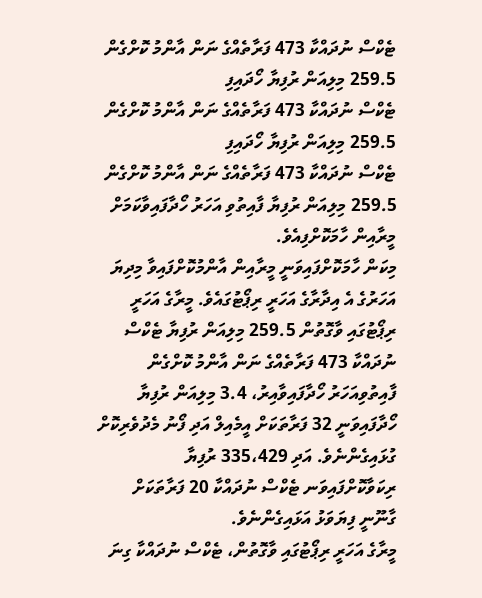ޓެކްސް ނުދައްކާ 473 ފަރާތެއްގެ ނަން އާންމު ކޮށްގެން 259.5 މިލިއަން ރުފިޔާ ހޯދައިފި
ޓެކްސް ނުދައްކާ 473 ފަރާތެއްގެ ނަން އާންމު ކޮށްގެން 259.5 މިލިއަން ރުފިޔާ ހޯދައިފި
ޓެކްސް ނުދައްކާ 473 ފަރާތެއްގެ ނަން އާންމު ކޮށްގެން 259.5 މިލިއަން ރުފިޔާ ފާއިތުވި އަހަރު ހޯދާފައިވާކަމަށް މީރާއިން ހާމަކޮށްފިއެވެ.
މިކަން ހާމަކޮށްފައިވަނީ މީރާއިން އާންމުކޮށްފައިވާ މިދިޔަ އަހަރުގެ އެ އިދާރާގެ އަހަރީ ރިޕޯޓުގައެވެ. މީރާގެ އަހަރީ ރިޕޯޓުގައި ވާގޮތުން 259.5 މިލިއަން ރުފިޔާ ޓެކްސް ނުދައްކާ 473 ފަރާތެއްގެ ނަން އާންމު ކޮށްގެން ފާއިތުވިއަހަރު ހޯދާފައިވާއިރު، 3.4 މިލިއަން ރުފިޔާ ހޯދާފައިވަނީ 32 ފަރާތަކަށް އީމެއިލް އަދި ފޯނު މެދުވެރިކޮށް ގުޅައިގެންނެވެ. އަދި 335،429 ރުފިޔާ ރިކަވާކޮށްފައިވަނ ޓެކްސް ނުދައްކާ 20 ފަރާތަކަށް ގާނޫނީ ފިޔަވަޅު އަޅައިގެންނެވެ.
މީރާގެ އަހަރީ ރިޕޯޓުގައި ވާގޮތުން، ޓެކްސް ނުދައްކާ ގިނަ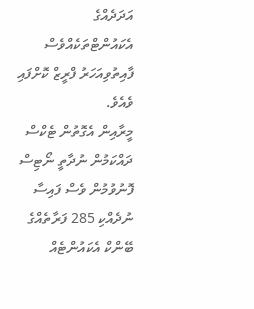އަދަދެއްގެ އެކައުންޓްތަކެއްވެސް ފާއިތުވިއަހަރު ފްރީޒް ކޮށްފައި ވެއެވެ.
މީރާއިން އެގޮތުން ޓެކްސް ދައްކަމުން ނުދާތީ ނޯޓިސް ފޮނުވުމުން ވެސް ފައިސާ ނުދެއްކި 285 ފަރާތެއްގެ ބޭންކް އެކައުންޓެއް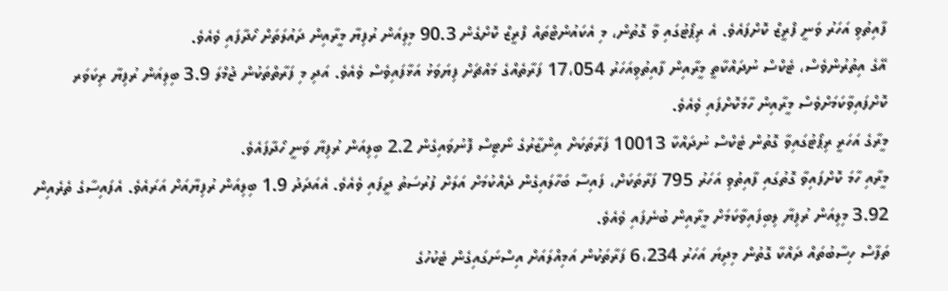ފާއިތުވި އަހަރު ވަނީ ފްރީޒް ކޮށްފައެވެ. އެ ރިޕޯޓުގައި ވާ ގޮތުން، މި އެކައުންޓްތައް ފްރީޒް ކޮށްގެން 90.3 މިލިއަން ރުފިޔާ މީރާއިން ދައުލަތަށް ހޯދާފައި ވެއެވެ.
އޭގެ އިތުރުންވެސް، ޓެކްސް ނުދައްކާތީ މީރާއިން ފާއިތުވިއަހަރު 17،054 ފަރާތެއްގެ މައްޗަށް ފިޔަވަޅު އަޅާފައިވެސް ވެއެވެ. އަދި މި ފަރާތްތަކުން ޖުމްލަ 3.9 ބިލިއަން ރުފިޔާ ރިކަވަރ ކޮށްފައިވާކަމަށްވެސް މީރާއިން ހާމަކޮށްފައި ވެއެވެ.
މީރާގެ އަހަރީ ރިޕޯޓުގައިވާ ގޮތުން ޓެކްސް ނުދައްކާ 10013 ފަރާތަކަށް އިންޒާރުގެ ނޯޓިސް ފޮނުވައިގެން 2.2 ބިލިއަން ރުފިޔާ ވަނީ ހޯދާފައެވެ.
މީރާއި ހާމަ ކޮށްފައިވާ ގޮތުގައި ފާއިތުވި އަހަރު 795 ފަރާތަކަށް، ފައިސާ ބަހާލައިގެން ދެއްކުމަށް އަލަށް ފުރުސަތު ދީފައި ވެއެވެ. އެއަދަދު 1.9 ބިލިއަން ރުފިޔާއަށް އަރައެވެ. އެފައިސާގެ ތެރެއިން 3.92 މިލިއަން ރުފިޔާ ލިބިފައިވާކަމަށް މީރާއިން ބުނެފައި ވެއެވެ.
ތަފާސް ހިސާބުތައް ދައްކާ ގޮތުން މިދިޔަ އަހަރު 6،234 ފަރާތަކުން އަމިއްލައަށް އިސްނަގައިގެން ޓެކުހުގެ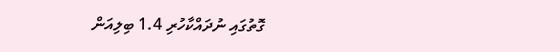ގޮތުގައި ނުދައްކާހުރި 1.4 ބިލިއަން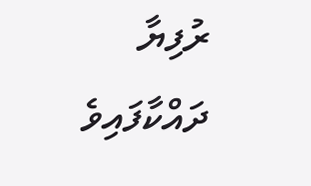ރުފިޔާ ދައްކާފައިވެ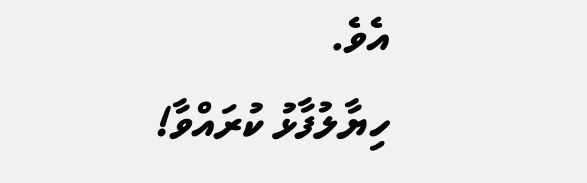އެވެ.
ހިޔާލުފާޅު ކުރައްވާ!